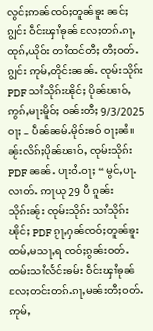လွင်ႈဢၼ်ၸဝ်ႈတူၼ်ၶူး ၼင်ႈၵျွင်း ဝဵင်းၾၢႆၶုၼ် လႄႈတၵ်ႉၵႃႇ ထုၵ်ႇယိုဝ်း တၢႆထင်တီႈ တီႈဝတ်ႉၵျွင်း ဢုမ်ႇတိုင်းၼၼ်ႉ ၸုမ်းသိုၵ်း PDF သၢႆသိုၵ်းၽိုင်ႈ ပိုၼ်ၽၢဝ်ႇဢွၵ်ႇမႃးမိူဝ်ႈ ဝၼ်းတီႈ 9/3/2025 ဝႃႈ – ပဵၼ်ၼမ်ႉမိုဝ်းၶဝ် ဝႃႈၼႆ။
ၼႂ်းလိၵ်ႈပိုၼ်ၽၢဝ်ႇ ၸုမ်းသိုၵ်း PDF ၼၼ်ႉ ပႃးဝႆႉဝႃႈ “ မွင်ႇပႃႉလၢတ်ႉ ဢႃယု 29 ပီ ၵူၼ်းသိုၵ်းၼႂ်း ၸုမ်းသိုၵ်း သၢႆသိုၵ်းၽိုင်ႈ PDF ၵႂႃႇႁၼ်ၸဝ်ႈတူၼ်ၶူး ထမ်ႇမသႃႇရ ၸဝ်ႈၵွၼ်းဝတ်ႉ ထမ်းသၢႆလႅင်းၶမ်း ဝဵင်းၾၢႆၶုၼ်လႄႈတင်းတၵ်ႉၵႃႇမၼ်းတီႈဝတ်ႉဢုမ်ႇ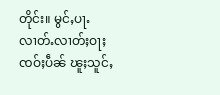တိုင်း။ မွင်ႇပႃႉလၢတ်ႉလၢတ်ႈဝႃႈ ၸဝ်ႈပဵၼ် ၽူႈသူင်ႇ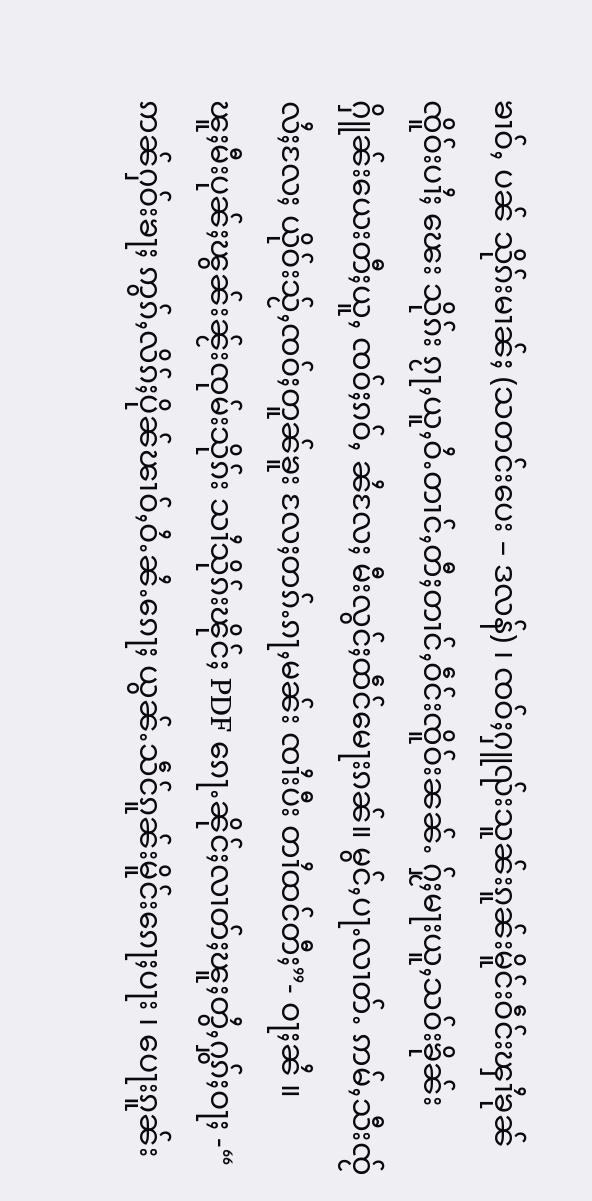ၶၢဝ်ႇ ပၼ် သိုၵ်းမၢၼ်ႈ (သတင်းပေး – ဒလန်) ၊ ၸဝ်ႈႁူၺ်းသူၼ်းၵူၼ်းမိူင်းဝဵင်းၾၢႆၶုၼ် ၸိူဝ်းပၢႆႈ ၽေး သိုၵ်း ၵႂႃႇယူႇဝႆႉတၢင်ႇတီႈတၢင်ႇဝဵင်းၸိူဝ်းၼၼ်ႉ ႁႂ်ႈမႃးယူႇသဝ်းၶိုၼ်းႁိူၼ်းယေးတီႈယူႇ ၸဝ်ႈၵဝ်ႇ ၼႆလႄႈ မီးလွင်ႈထဵင်မေႃးၵၼ်။ မွင်ႇပႃႉလၢတ်ႉ ဢမ်ႇသီးၸႂ်လႆႈလႄႈ ယိုဝ်းသႂ်ႇၸဝ်ႈတူၼ်ၶူး လႄႈတၵ်ႉၵႃႇမၼ်း ၸၢႆးပီး တၢႆထင်တီႈ”- ဝႃႈၼႆ ။
ၽူႈမီးပုၼ်ႈၽွၼ်းၼႂ်းၸုမ်းသိုၵ်း သၢႆသိုၵ်းၽိုင်ႈ PDF ၵေႃႉၼိုင်ႈလၢတ်ႈၽူႈတွႆႇႁွၵ်ႈဝႃႈ -“ ဢၼ်ႁဝ်းၶႃႈ ဢွၵ်ႇလိၵ်ႈပိုၼ်ၽၢဝ်ႇဝႆႉၼႆႉၵေႃႈ ယွၼ်ႉသဵင်ၵူၼ်းမိူင်းၵေႃႈပႃး ၊ ပေႃးၵူၼ်း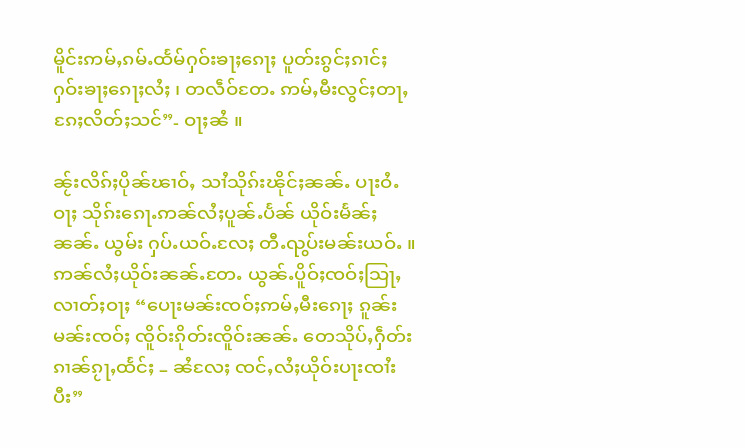မိူင်းဢမ်ႇၵမ်ႉထႅမ်ႁဝ်းၶႃႈၵေႃႈ ပူတ်းၵွင်ႈၵၢင်ႈႁဝ်းၶႃႈၵေႃႈလႆႈ ၊ တလဵဝ်တႄႉ ဢမ်ႇမီးလွင်ႈတႃႇၵႄႈလိတ်ႈသင်”- ဝႃႈၼႆ ။

ၼႂ်းလိၵ်ႈပိုၼ်ၽၢဝ်ႇ သၢႆသိုၵ်းၽိုင်ႈၼၼ်ႉ ပႃးဝႆႉဝႃႈ သိုၵ်းၵေႃႉဢၼ်လႆႈပူၼ်ႉပႅၼ် ယိုဝ်းမႅၼ်ႈၼၼ်ႉ ယွမ်း ႁပ်ႉယဝ်ႉလႄႈ တီႉၺွပ်းမၼ်းယဝ်ႉ ။ ဢၼ်လႆႈယိုဝ်းၼၼ်ႉတႄႉ ယွၼ်ႉပိူဝ်ႈၸဝ်ႈသြႃႇလၢတ်ႈဝႃႈ “ပေႃးမၼ်းၸဝ်ႈဢမ်ႇမီးၵေႃႈ ၵူၼ်းမၼ်းၸဝ်ႈ ၸိူဝ်းၵိုတ်းၸိူဝ်းၼၼ်ႉ တေသိုပ်ႇႁဵတ်းၵၢၼ်ၵႂႃႇထႅင်ႈ – ၼႆလႄႈ ၸင်ႇလႆႈယိုဝ်းပႃးၸၢႆးပီး”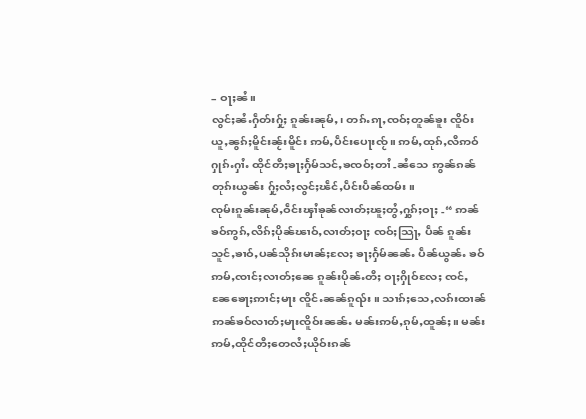– ဝႃႈၼႆ။
လွင်ႈၼႆႉႁဵတ်းႁႂ်ႈ ၵူၼ်းၼုမ်ႇ၊ တၵ်ႉၵႃႇၸဝ်ႈတူၼ်ၶူး ၸိူဝ်းယူႇၼွၵ်ႈမိူင်းၼႂ်းမိူင်း ဢမ်ႇပဵင်းပေႃးၸႂ်။ ဢမ်ႇထုၵ်ႇလီဢဝ်ႁုၵ်ႉႁၢႆႉ ထိုင်တီႈၶႃႈႁႅမ်သင်ႇၶၸဝ်ႈတၢႆ -ၼႆသေ ဢွၼ်ၵၼ်တုၵ်းယွၼ်း ႁႂ်ႈလႆႈလွင်ႈၽဵင်ႇပဵင်းပဵၼ်ထမ်း။
ၸုမ်းၵူၼ်းၼုမ်ႇဝဵင်းၾၢႆၶုၼ်လၢတ်ႈၽူႈတွႆႇႁွၵ်ႈဝႃႈ -“ ဢၼ်ၶဝ်ဢွၵ်ႇလိၵ်ႈပိုၼ်ၽၢဝ်ႇလၢတ်ႈဝႃႈ ၸဝ်ႈသြႃႇ ပဵၼ် ၵူၼ်းသူင်ႇၶၢဝ်ႇပၼ်သိုၵ်းမၢၼ်ႈလႄႈ ၶႃႈႁႅမ်ၼၼ်ႉ ပဵၼ်ယွၼ်ႉ ၶဝ် ဢမ်ႇၸၢင်ႈလၢတ်ႈၼေ ၵူၼ်းပိုၼ်ႉတီႈ ဝႃႈႁိုဝ်လႄႈ ၸင်ႇၼႄၶေႃႈဢၢင်ႈမႃး ၸိူင်ႉၼၼ်ၵူၺ်း။ သၢၵ်ႈသေႇလၵ်းထၢၼ် ဢၼ်ၶဝ်လၢတ်ႈမႃးၸိူဝ်းၼၼ်ႉ မၼ်းဢမ်ႇၵုမ်ႇထူၼ်ႈ။ မၼ်းဢမ်ႇထိုင်တီႈတေလႆႈယိုဝ်းၵၼ်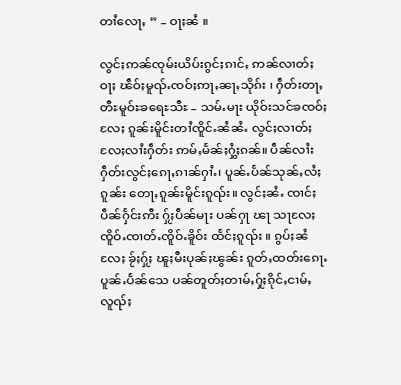တၢႆလေႃႇ ” – ဝႃႈၼႆ ။

လွင်ႈဢၼ်ၸုမ်းယိပ်းၵွင်ႈၵၢင်ႇ ဢၼ်လၢတ်ႈဝႃႈ ၽဵဝ်ႈမူၺ်ႉၸဝ်ႈဢႃႇၼႃႇသိုၵ်း ၊ ႁဵတ်းတႃႇတီႊမူဝ်ႊၶရေႊသီႊ – သမ်ႉမႃး ယိုဝ်းသင်ၶၸဝ်ႈလႄႈ ၵူၼ်းမိူင်းတၢႆၸိူင်ႉၼႆၼႆႉ လွင်ႈလၢတ်ႈလႄႈလၢႆးႁဵတ်း ဢမ်ႇမႅၼ်ႈႁွႆႈၵၼ်။ ပဵၼ်လၢႆးႁဵတ်းလွင်ႈၵေႃႇၵၢၼ်ႁၢႆႉ၊ ပူၼ်ႉပႅၼ်သုၼ်ႇလႆႈၵူၼ်း တေႃႇၵူၼ်းမိူင်းၵူၺ်း။ လွင်ႈၼႆႉ ၸၢင်ႈပဵၼ်ႁႅင်းဢီး ႁႂ်ႈပဵၼ်မႃး ပၼ်ႁႃ ၽႃ သႃလႄႈ ၸိူဝ်ႉၸၢတ်ႉၸိူဝ်ႉၶိူဝ်း ထႅင်ႈၵူၺ်း ။ ၵွပ်ႈၼႆလႄႈ ၶႂ်ႈႁႂ်ႈ ၽူႈမီးပုၼ်ႈၽွၼ်း ၵူတ်ႇထတ်းၵေႃႉပူၼ်ႉပႅၼ်သေ ပၼ်တူတ်ႈတၢမ်ႇႁႂ်ႈၵိုင်ႇငၢမ်ႇ လူၺ်ႈ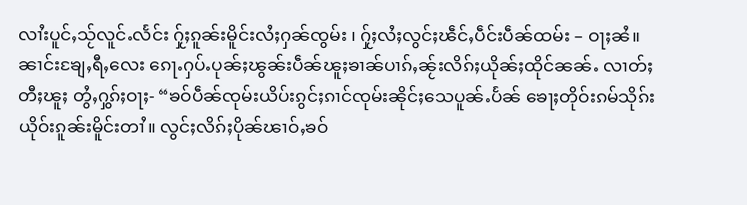လၢႆးပူင်ႇသႂ်လူင်ႉလႅင်း ႁႂ်ႈၵူၼ်းမိူင်းလႆႈႁၼ်ၸွမ်း ၊ ႁႂ်ႈလႆႈလွင်ႈၽဵင်ႇပဵင်းပဵၼ်ထမ်း – ဝႃႈၼႆ။
ၼၢင်းၶျႄႇရီႇလေး ၵေႃႉႁပ်ႉပုၼ်ႈၽွၼ်းပဵၼ်ၽူႈၶၢၼ်ပၢၵ်ႇၼႂ်းလိၵ်ႈယိုၼ်ႈထိုင်ၼၼ်ႉ လၢတ်ႈတီႈၽူႈ တွႆႇႁွၵ်ႈဝႃႈ- “ၶဝ်ပဵၼ်ၸုမ်းယိပ်းၵွင်ႈၵၢင်ၸုမ်းၼိုင်ႈသေပူၼ်ႉပႅၼ် ၶေႃႈတိုဝ်းၵမ်သိုၵ်း ယိုဝ်းၵူၼ်းမိူင်းတၢႆ။ လွင်ႈလိၵ်ႈပိုၼ်ၽၢဝ်ႇၶဝ်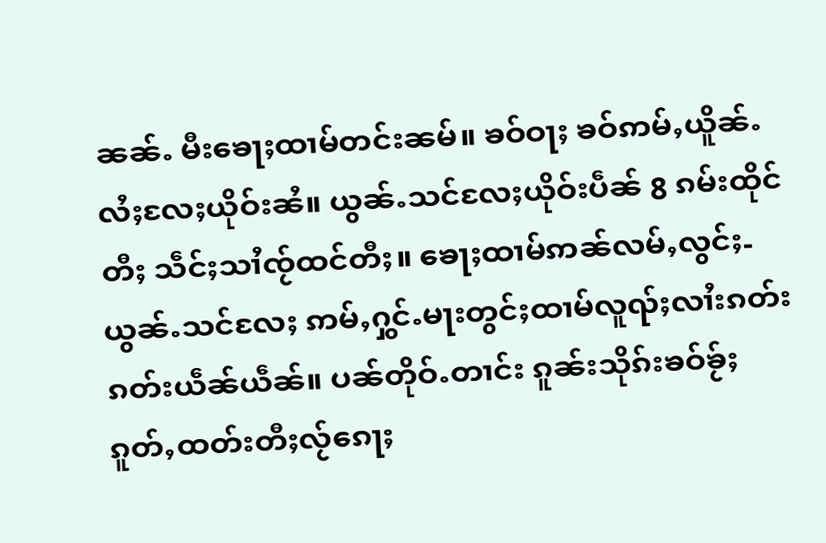ၼၼ်ႉ မီးၶေႃႈထၢမ်တင်းၼမ်။ ၶဝ်ဝႃႈ ၶဝ်ဢမ်ႇယိူၼ်ႉလႆႈလႄႈယိုဝ်းၼႆ။ ယွၼ်ႉသင်လႄႈယိုဝ်းပဵၼ် 8 ၵမ်းထိုင်တီႈ သဵင်ႈသၢႆၸႂ်ထင်တီႈ။ ၶေႃႈထၢမ်ဢၼ်လမ်ႇလွင်ႈ- ယွၼ်ႉသင်လႄႈ ဢမ်ႇႁွင်ႉမႃးတွင်ႈထၢမ်လူၺ်ႈလၢႆးၵတ်းၵတ်းယဵၼ်ယဵၼ်။ ပၼ်တိုဝ်ႉတၢင်း ၵူၼ်းသိုၵ်းၶဝ်ၶႂ်ႈၵူတ်ႇထတ်းတီႈလႂ်ၵေႃႈ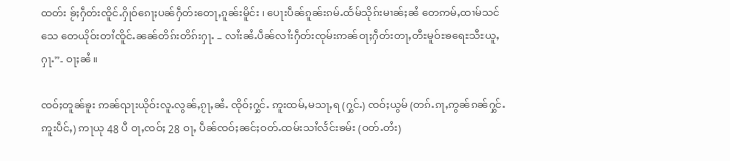ထတ်း ၶႂ်ႈႁဵတ်းၸိူင်ႉႁိုဝ်ၵေႃႈပၼ်ႁဵတ်းတေႃႇၵူၼ်းမိူင်း ၊ ပေႃးပဵၼ်ၵူၼ်းၵမ်ႉထႅမ်သိုၵ်းမၢၼ်ႈၼႆ တေဢမ်ႇထၢမ်သင်သေ တေယိုဝ်းတၢႆၸိူင်ႉၼၼ်တိၵ်းတိၵ်းႁႃႉ – လၢႆးၼႆႉပဵၼ်လၢႆးႁဵတ်းၸုမ်းဢၼ်ဝႃႈႁဵတ်းတႃႇတီႊမူဝ်ႊၶရေႊသီႊယူႇႁႃႉ”- ဝႃႈၼႆ ။

ၸဝ်ႈတူၼ်ၶူး ဢၼ်ၺႃးယိုဝ်းလူႉလွၼ်ႇၵႂႃႇၼႆႉ ၸိုဝ်ႈႁွင်ႉ ဢူးထမ်ႇမသႃႇရ (ႁွင်ႉ) ၸဝ်ႈယွမ် (တၵ်ႉၵႃႇဢွၼ်ၵၼ်ႁွင်ႉ ဢူးပဵင်ႇ) ဢႃယု 48 ပီ ဝႃႇၸဝ်ႈ 28 ဝႃႇ ပဵၼ်ၸဝ်ႈၼင်ႈဝတ်ႉထမ်းသၢႆလႅင်းၶမ်း (ဝတ်ႉတႆး)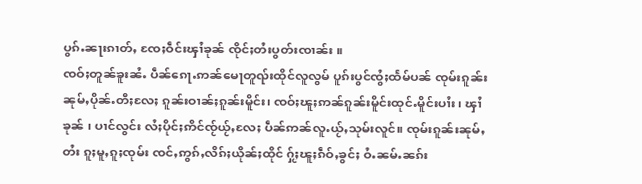ပွၵ်ႉၼႃးၵၢတ်ႇ ၸႄႈဝဵင်းၾၢႆၶုၼ် ၸိုင်ႈတႆးပွတ်းၸၢၼ်း ။
ၸဝ်ႈတူၼ်ၶူးၼႆႉ ပဵၼ်ၵေႃႉဢၼ်မေႃတူၺ်းထိုင်လူလွမ် ပူၵ်းပွင်ၸွႆႈထႅမ်ပၼ် ၸုမ်းၵူၼ်းၼုမ်ႇပိုၼ်ႉတီႈလႄႈ ၵူၼ်းဝၢၼ်ႈၵူၼ်းမိူင်း၊ ၸဝ်ႈၽူႈဢၼ်ၵူၼ်းမိူင်းထုင်ႉမိူင်းပၢႆး ၊ ၾၢႆၶုၼ် ၊ ပၢင်လွင်း လႆႈပိုင်ႈဢိင်ၸႂ်ယႂ်ႇလႄႈ ပဵၼ်ဢၼ်လူႉယႂ်ႇသုမ်းလူင်။ ၸုမ်းၵူၼ်းၼုမ်ႇတႆး ၵူႈမူႇၵူႈၸုမ်း ၸင်ႇဢွၵ်ႇလိၵ်ႈယိုၼ်ႈထိုင် ႁႂ်ႈၽူႈၵဵဝ်ႇၶွင်ႈ ဝႆႉၼမ်ႉၼၵ်း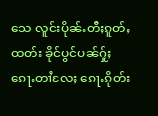သေ လူင်းပိုၼ်ႉတီႈၵူတ်ႇထတ်း ၶိုင်ပွင်ပၼ်ႁႂ်ႈၵေႃႉတၢႆလႄႈ ၵေႃႉၵိုတ်း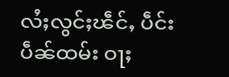လႆႈလွင်ႈၽဵင်ႇ ပဵင်းပဵၼ်ထမ်း ဝႃႈ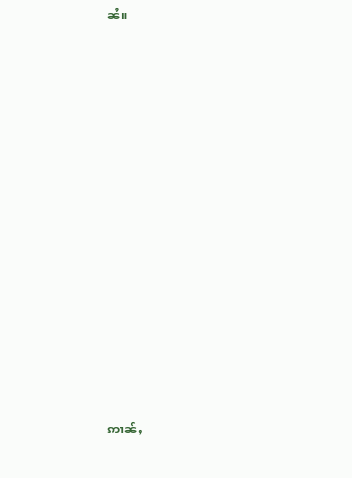ၼႆ။
















ဢၢၼ်ႇ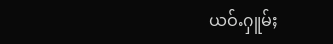ယဝ်ႉႁူမ်ႈ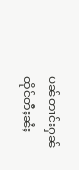ပၼ်တၢင်းႁၼ်ထိုင်တီႈၼႆႈ